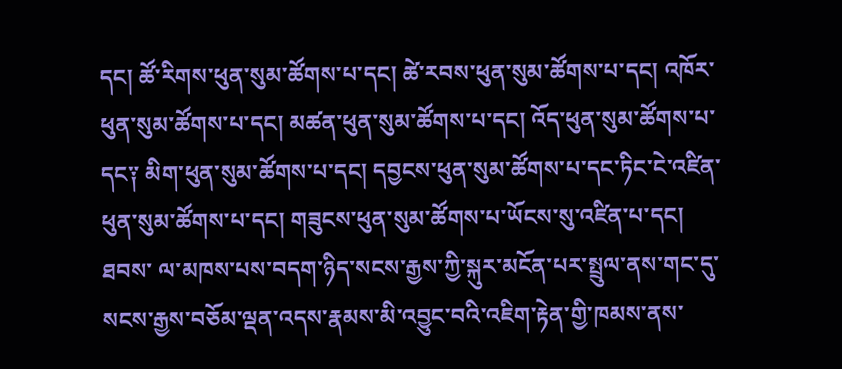དང། ཚོ་རིགས་ཕུན་སུམ་ཚོགས་པ་དང། ཚེ་རབས་ཕུན་སུམ་ཚོགས་པ་དང། འཁོར་ཕུན་སུམ་ཚོགས་པ་དང། མཚན་ཕུན་སུམ་ཚོགས་པ་དང། འོད་ཕུན་སུམ་ཚོགས་པ་ དང༑ མིག་ཕུན་སུམ་ཚོགས་པ་དང། དབྱངས་ཕུན་སུམ་ཚོགས་པ་དང་ཏིང་ངེ་འཛིན་ཕུན་སུམ་ཚོགས་པ་དང། གཟུངས་ཕུན་སུམ་ཚོགས་པ་ཡོངས་སུ་འཛིན་པ་དང། ཐབས་ ལ་མཁས་པས་བདག་ཉིད་སངས་རྒྱས་ཀྱི་སྐུར་མངོན་པར་སྤྲུལ་ནས་གང་དུ་སངས་རྒྱས་བཅོམ་ལྡན་འདས་རྣམས་མི་འབྱུང་བའི་འཇིག་རྟེན་གྱི་ཁམས་ནས་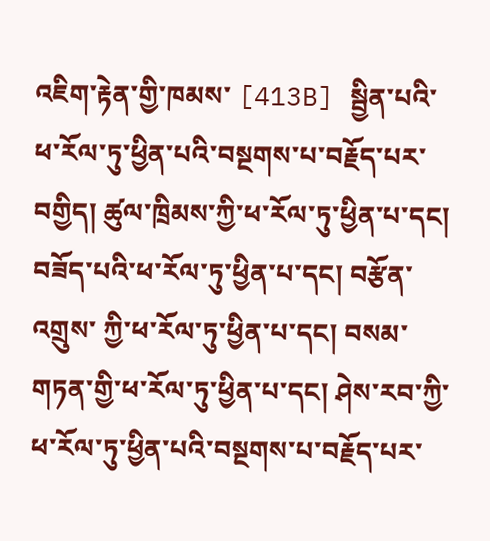འཇིག་རྟེན་གྱི་ཁམས་ [413B] སྦྱིན་པའི་ཕ་རོལ་ཏུ་ཕྱིན་པའི་བསྔགས་པ་བརྗོད་པར་བགྱིད། ཚུལ་ཁྲིམས་ཀྱི་ཕ་རོལ་ཏུ་ཕྱིན་པ་དང། བཟོད་པའི་ཕ་རོལ་ཏུ་ཕྱིན་པ་དང། བརྩོན་འགྲུས་ ཀྱི་ཕ་རོལ་ཏུ་ཕྱིན་པ་དང། བསམ་གཏན་གྱི་ཕ་རོལ་ཏུ་ཕྱིན་པ་དང། ཤེས་རབ་ཀྱི་ཕ་རོལ་ཏུ་ཕྱིན་པའི་བསྔགས་པ་བརྗོད་པར་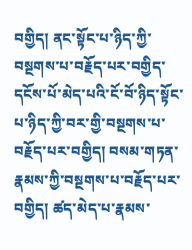བགྱིད། ནང་སྟོང་པ་ཉིད་ཀྱི་བསྔགས་པ་བརྗོད་པར་བགྱིད་ དངོས་པོ་མེད་པའི་ངོ་བོ་ཉིད་སྟོང་པ་ཉིད་ཀྱི་བར་གྱི་བསྔགས་པ་བརྗོད་པར་བགྱིད། བསམ་གཏན་རྣམས་ཀྱི་བསྔགས་པ་བརྗོད་པར་བགྱིད། ཚད་མེད་པ་རྣམས་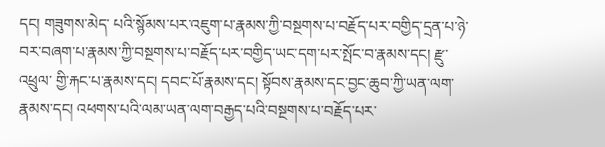དང། གཟུགས་མེད་ པའི་སྙོམས་པར་འཇུག་པ་རྣམས་ཀྱི་བསྔགས་པ་བརྗོད་པར་བགྱིད་དྲན་པ་ཉེ་བར་བཞག་པ་རྣམས་ཀྱི་བསྔགས་པ་བརྗོད་པར་བགྱིད་ཡང་དག་པར་སྤོང་བ་རྣམས་དང། རྫུ་འཕྲུལ་ གྱི་རྐང་པ་རྣམས་དང། དབང་པོ་རྣམས་དང། སྟོབས་རྣམས་དང་བྱང་ཆུབ་ཀྱི་ཡན་ལག་རྣམས་དང། འཕགས་པའི་ལམ་ཡན་ལག་བརྒྱད་པའི་བསྔགས་པ་བརྗོད་པར་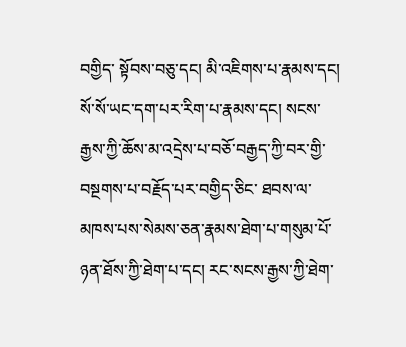བགྱིད་ སྟོབས་བཅུ་དང། མི་འཇིགས་པ་རྣམས་དང། སོ་སོ་ཡང་དག་པར་རིག་པ་རྣམས་དང། སངས་རྒྱས་ཀྱི་ཆོས་མ་འདྲེས་པ་བཅོ་བརྒྱད་ཀྱི་བར་གྱི་བསྔགས་པ་བརྗོད་པར་བགྱིད་ཅིང་ ཐབས་ལ་མཁས་པས་སེམས་ཅན་རྣམས་ཐེག་པ་གསུམ་པོ་ཉན་ཐོས་ཀྱི་ཐེག་པ་དང། རང་སངས་རྒྱས་ཀྱི་ཐེག་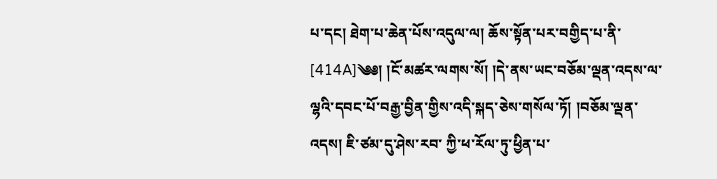པ་དང། ཐེག་པ་ཆེན་པོས་འདུལ་ལ། ཆོས་སྟོན་པར་བགྱིད་པ་ནི་ [414A]༄༅། །ངོ་མཚར་ལགས་སོ། །དེ་ནས་ཡང་བཅོམ་ལྡན་འདས་ལ་ལྷའི་དབང་པོ་བརྒྱ་བྱིན་གྱིས་འདི་སྐད་ཅེས་གསོལ་ཏོ། །བཅོམ་ལྡན་འདས། ཇི་ཙམ་དུ་ཤེས་རབ་ ཀྱི་ཕ་རོལ་ཏུ་ཕྱིན་པ་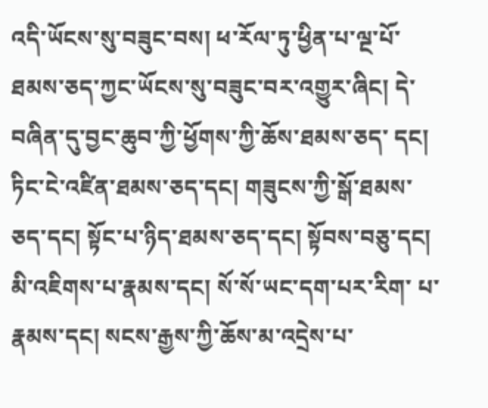འདི་ཡོངས་སུ་བཟུང་བས། ཕ་རོལ་ཏུ་ཕྱིན་པ་ལྔ་པོ་ཐམས་ཅད་ཀྱང་ཡོངས་སུ་བཟུང་བར་འགྱུར་ཞིང། དེ་བཞིན་དུ་བྱང་ཆུབ་ཀྱི་ཕྱོགས་ཀྱི་ཆོས་ཐམས་ཅད་ དང། ཏིང་ངེ་འཛིན་ཐམས་ཅད་དང། གཟུངས་ཀྱི་སྒོ་ཐམས་ཅད་དང། སྟོང་པ་ཉིད་ཐམས་ཅད་དང། སྟོབས་བཅུ་དང། མི་འཇིགས་པ་རྣམས་དང། སོ་སོ་ཡང་དག་པར་རིག་ པ་རྣམས་དང། སངས་རྒྱས་ཀྱི་ཆོས་མ་འདྲེས་པ་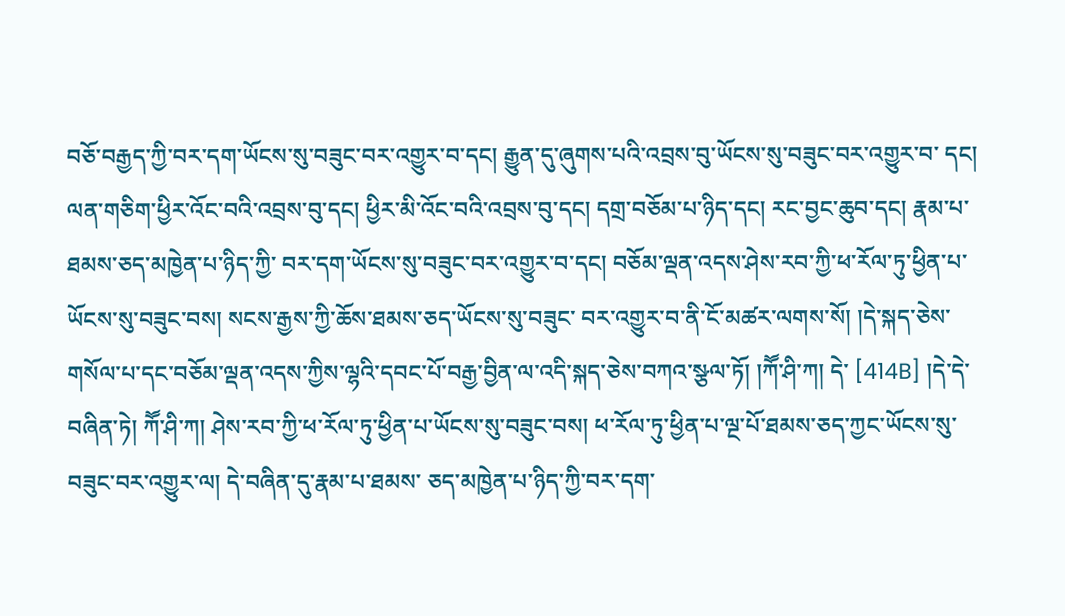བཅོ་བརྒྱད་ཀྱི་བར་དག་ཡོངས་སུ་བཟུང་བར་འགྱུར་བ་དང། རྒྱུན་དུ་ཞུགས་པའི་འབྲས་བུ་ཡོངས་སུ་བཟུང་བར་འགྱུར་བ་ དང། ལན་གཅིག་ཕྱིར་འོང་བའི་འབྲས་བུ་དང། ཕྱིར་མི་འོང་བའི་འབྲས་བུ་དང། དགྲ་བཅོམ་པ་ཉིད་དང། རང་བྱང་ཆུབ་དང། རྣམ་པ་ཐམས་ཅད་མཁྱེན་པ་ཉིད་ཀྱི་ བར་དག་ཡོངས་སུ་བཟུང་བར་འགྱུར་བ་དང། བཅོམ་ལྡན་འདས་ཤེས་རབ་ཀྱི་ཕ་རོལ་ཏུ་ཕྱིན་པ་ཡོངས་སུ་བཟུང་བས། སངས་རྒྱས་ཀྱི་ཆོས་ཐམས་ཅད་ཡོངས་སུ་བཟུང་ བར་འགྱུར་བ་ནི་ངོ་མཚར་ལགས་སོ། །དེ་སྐད་ཅེས་གསོལ་པ་དང་བཅོམ་ལྡན་འདས་ཀྱིས་ལྷའི་དབང་པོ་བརྒྱ་བྱིན་ལ་འདི་སྐད་ཅེས་བཀའ་སྩལ་ཏོ། །ཀཽ་ཤི་ཀ། དེ་ [414B] །དེ་དེ་བཞིན་ཏེ། ཀཽ་ཤི་ཀ། ཤེས་རབ་ཀྱི་ཕ་རོལ་ཏུ་ཕྱིན་པ་ཡོངས་སུ་བཟུང་བས། ཕ་རོལ་ཏུ་ཕྱིན་པ་ལྔ་པོ་ཐམས་ཅད་ཀྱང་ཡོངས་སུ་བཟུང་བར་འགྱུར་ལ། དེ་བཞིན་དུ་རྣམ་པ་ཐམས་ ཅད་མཁྱེན་པ་ཉིད་ཀྱི་བར་དག་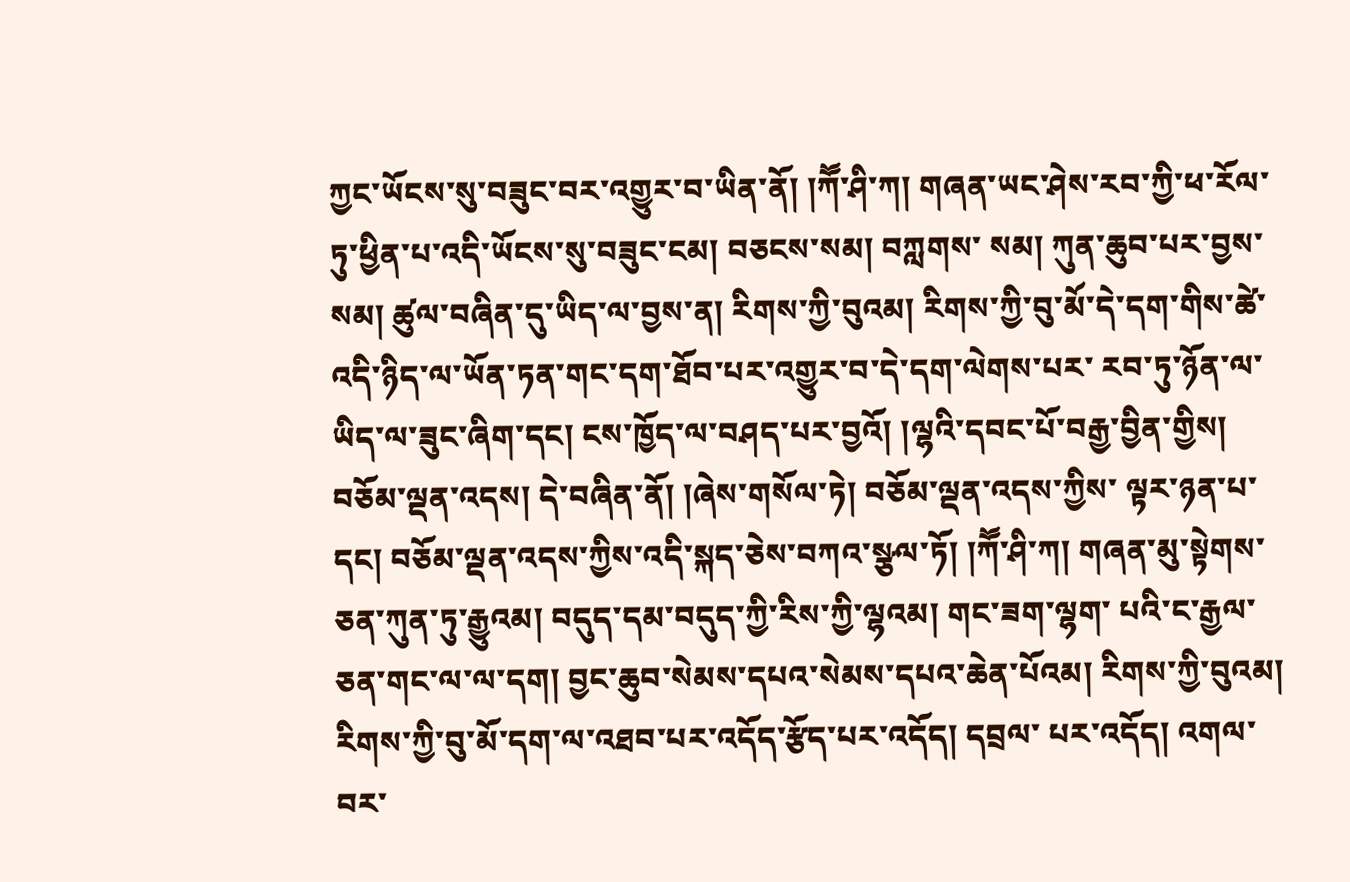ཀྱང་ཡོངས་སུ་བཟུང་བར་འགྱུར་བ་ཡིན་ནོ། །ཀཽ་ཤི་ཀ། གཞན་ཡང་ཤེས་རབ་ཀྱི་ཕ་རོལ་ཏུ་ཕྱིན་པ་འདི་ཡོངས་སུ་བཟུང་ངམ། བཅངས་སམ། བཀླགས་ སམ། ཀུན་ཆུབ་པར་བྱས་སམ། ཚུལ་བཞིན་དུ་ཡིད་ལ་བྱས་ན། རིགས་ཀྱི་བུའམ། རིགས་ཀྱི་བུ་མོ་དེ་དག་གིས་ཚེ་འདི་ཉིད་ལ་ཡོན་ཏན་གང་དག་ཐོབ་པར་འགྱུར་བ་དེ་དག་ལེགས་པར་ རབ་ཏུ་ཉོན་ལ་ཡིད་ལ་ཟུང་ཞིག་དང། ངས་ཁྱོད་ལ་བཤད་པར་བྱའོ། །ལྷའི་དབང་པོ་བརྒྱ་བྱིན་གྱིས། བཅོམ་ལྡན་འདས། དེ་བཞིན་ནོ། །ཞེས་གསོལ་ཏེ། བཅོམ་ལྡན་འདས་ཀྱིས་ ལྟར་ཉན་པ་དང། བཅོམ་ལྡན་འདས་ཀྱིས་འདི་སྐད་ཅེས་བཀའ་སྩལ་ཏོ། །ཀཽ་ཤི་ཀ། གཞན་མུ་སྟེགས་ཅན་ཀུན་ཏུ་རྒྱུའམ། བདུད་དམ་བདུད་ཀྱི་རིས་ཀྱི་ལྷའམ། གང་ཟག་ལྷག་ པའི་ང་རྒྱལ་ཅན་གང་ལ་ལ་དག། བྱང་ཆུབ་སེམས་དཔའ་སེམས་དཔའ་ཆེན་པོའམ། རིགས་ཀྱི་བུའམ། རིགས་ཀྱི་བུ་མོ་དག་ལ་འཐབ་པར་འདོད་རྩོད་པར་འདོད། དབྲལ་ པར་འདོད། འགལ་བར་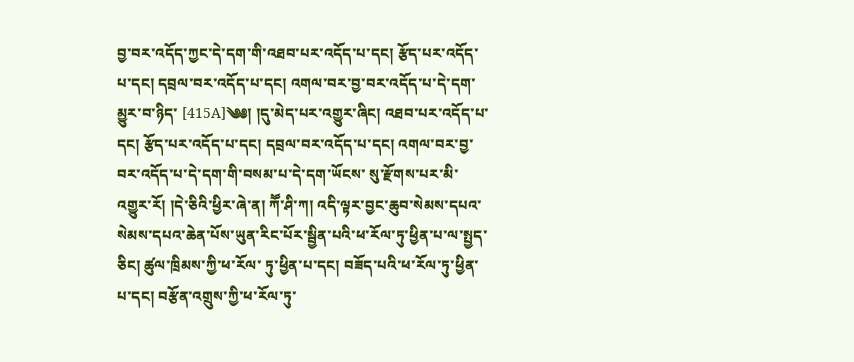བྱ་བར་འདོད་ཀྱང་དེ་དག་གི་འཐབ་པར་འདོད་པ་དང། རྩོད་པར་འདོད་པ་དང། དབྲལ་བར་འདོད་པ་དང། འགལ་བར་བྱ་བར་འདོད་པ་དེ་དག་མྱུར་བ་ཉིད་ [415A]༄༅། །དུ་མེད་པར་འགྱུར་ཞིང། འཐབ་པར་འདོད་པ་དང། རྩོད་པར་འདོད་པ་དང། དབྲལ་བར་འདོད་པ་དང། འགལ་བར་བྱ་བར་འདོད་པ་དེ་དག་གི་བསམ་པ་དེ་དག་ཡོངས་ སུ་རྫོགས་པར་མི་འགྱུར་རོ། །དེ་ཅིའི་ཕྱིར་ཞེ་ན། ཀཽ་ཤི་ཀ། འདི་ལྟར་བྱང་ཆུབ་སེམས་དཔའ་སེམས་དཔའ་ཆེན་པོས་ཡུན་རིང་པོར་སྦྱིན་པའི་ཕ་རོལ་ཏུ་ཕྱིན་པ་ལ་སྤྱད་ཅིང། ཚུལ་ཁྲིམས་ཀྱི་ཕ་རོལ་ ཏུ་ཕྱིན་པ་དང། བཟོད་པའི་ཕ་རོལ་ཏུ་ཕྱིན་པ་དང། བརྩོན་འགྲུས་ཀྱི་ཕ་རོལ་ཏུ་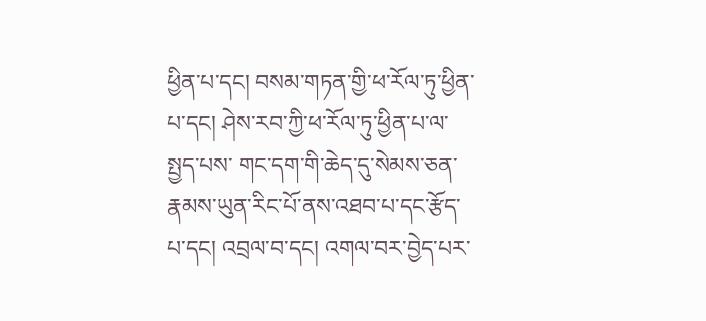ཕྱིན་པ་དང། བསམ་གཏན་གྱི་ཕ་རོལ་ཏུ་ཕྱིན་པ་དང། ཤེས་རབ་ཀྱི་ཕ་རོལ་ཏུ་ཕྱིན་པ་ལ་སྤྱད་པས་ གང་དག་གི་ཆེད་དུ་སེམས་ཅན་རྣམས་ཡུན་རིང་པོ་ནས་འཐབ་པ་དང་རྩོད་པ་དང། འབྲལ་བ་དང། འགལ་བར་བྱེད་པར་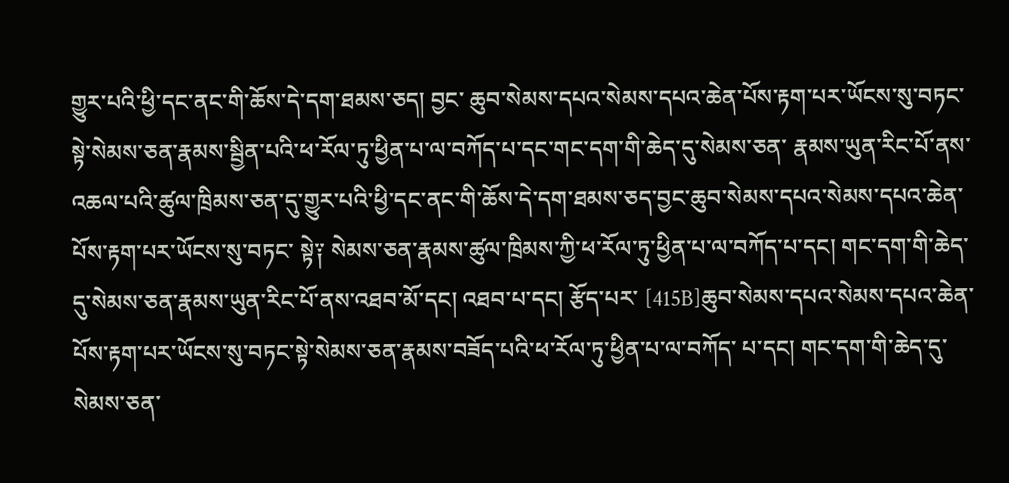གྱུར་པའི་ཕྱི་དང་ནང་གི་ཆོས་དེ་དག་ཐམས་ཅད། བྱང་ ཆུབ་སེམས་དཔའ་སེམས་དཔའ་ཆེན་པོས་རྟག་པར་ཡོངས་སུ་བཏང་སྟེ་སེམས་ཅན་རྣམས་སྦྱིན་པའི་ཕ་རོལ་ཏུ་ཕྱིན་པ་ལ་བཀོད་པ་དང་གང་དག་གི་ཆེད་དུ་སེམས་ཅན་ རྣམས་ཡུན་རིང་པོ་ནས་འཆལ་པའི་ཚུལ་ཁྲིམས་ཅན་དུ་གྱུར་པའི་ཕྱི་དང་ནང་གི་ཆོས་དེ་དག་ཐམས་ཅད་བྱང་ཆུབ་སེམས་དཔའ་སེམས་དཔའ་ཆེན་པོས་རྟག་པར་ཡོངས་སུ་བཏང་ སྟེ༑ སེམས་ཅན་རྣམས་ཚུལ་ཁྲིམས་ཀྱི་ཕ་རོལ་ཏུ་ཕྱིན་པ་ལ་བཀོད་པ་དང། གང་དག་གི་ཆེད་དུ་སེམས་ཅན་རྣམས་ཡུན་རིང་པོ་ནས་འཐབ་མོ་དང། འཐབ་པ་དང། རྩོད་པར་ [415B]ཆུབ་སེམས་དཔའ་སེམས་དཔའ་ཆེན་པོས་རྟག་པར་ཡོངས་སུ་བཏང་སྟེ་སེམས་ཅན་རྣམས་བཟོད་པའི་ཕ་རོལ་ཏུ་ཕྱིན་པ་ལ་བཀོད་ པ་དང། གང་དག་གི་ཆེད་དུ་སེམས་ཅན་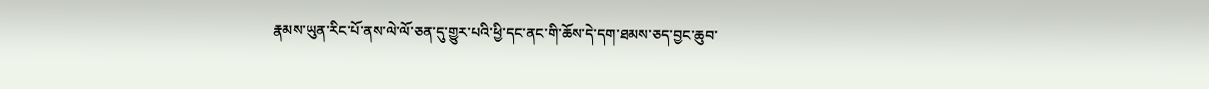རྣམས་ཡུན་རིང་པོ་ནས་ལེ་ལོ་ཅན་དུ་གྱུར་པའི་ཕྱི་དང་ནང་གི་ཆོས་དེ་དག་ཐམས་ཅད་བྱང་ཆུབ་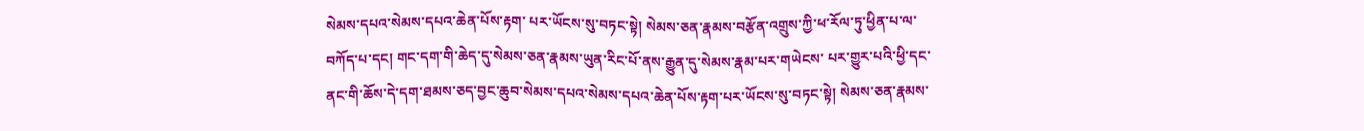སེམས་དཔའ་སེམས་དཔའ་ཆེན་པོས་རྟག་ པར་ཡོངས་སུ་བཏང་སྟེ། སེམས་ཅན་རྣམས་བརྩོན་འགྲུས་ཀྱི་ཕ་རོལ་ཏུ་ཕྱིན་པ་ལ་བཀོད་པ་དང། གང་དག་གི་ཆེད་དུ་སེམས་ཅན་རྣམས་ཡུན་རིང་པོ་ནས་རྒྱུན་དུ་སེམས་རྣམ་པར་གཡེངས་ པར་གྱུར་པའི་ཕྱི་དང་ནང་གི་ཆོས་དེ་དག་ཐམས་ཅད་བྱང་ཆུབ་སེམས་དཔའ་སེམས་དཔའ་ཆེན་པོས་རྟག་པར་ཡོངས་སུ་བཏང་སྟེ། སེམས་ཅན་རྣམས་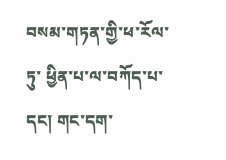བསམ་གཏན་གྱི་ཕ་རོལ་ཏུ་ ཕྱིན་པ་ལ་བཀོད་པ་དང། གང་དག་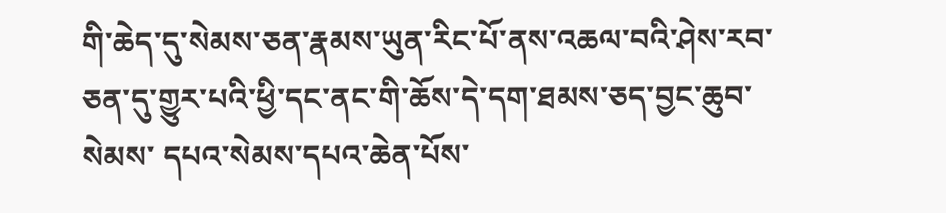གི་ཆེད་དུ་སེམས་ཅན་རྣམས་ཡུན་རིང་པོ་ནས་འཆལ་བའི་ཤེས་རབ་ཅན་དུ་གྱུར་པའི་ཕྱི་དང་ནང་གི་ཆོས་དེ་དག་ཐམས་ཅད་བྱང་ཆུབ་སེམས་ དཔའ་སེམས་དཔའ་ཆེན་པོས་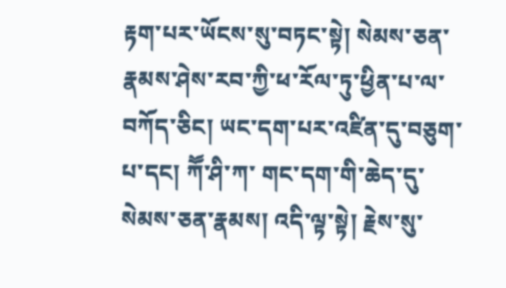རྟག་པར་ཡོངས་སུ་བཏང་སྟེ། སེམས་ཅན་རྣམས་ཤེས་རབ་ཀྱི་ཕ་རོལ་ཏུ་ཕྱིན་པ་ལ་བཀོད་ཅིང། ཡང་དག་པར་འཛིན་དུ་བཅུག་པ་དང། ཀཽ་ཤི་ཀ་ གང་དག་གི་ཆེད་དུ་སེམས་ཅན་རྣམས། འདི་ལྟ་སྟེ། རྗེས་སུ་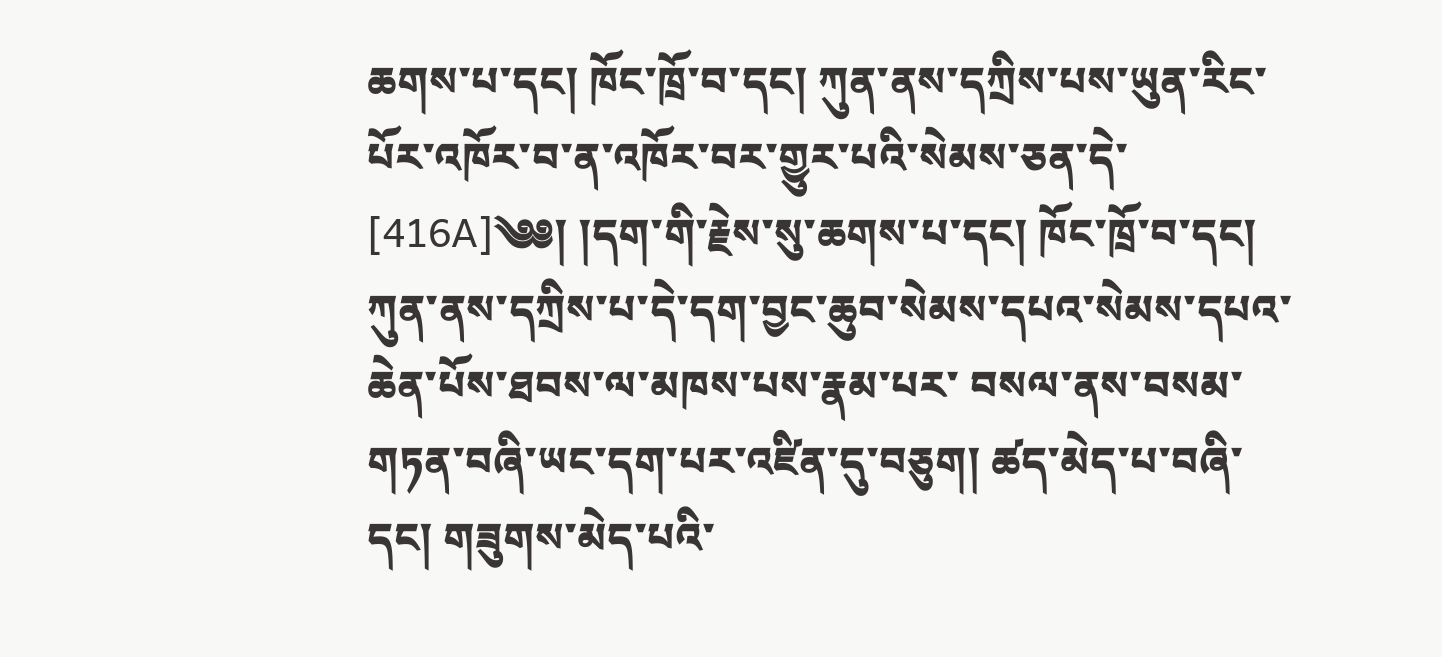ཆགས་པ་དང། ཁོང་ཁྲོ་བ་དང། ཀུན་ནས་དཀྲིས་པས་ཡུན་རིང་པོར་འཁོར་བ་ན་འཁོར་བར་གྱུར་པའི་སེམས་ཅན་དེ་ [416A]༄༅། །དག་གི་རྗེས་སུ་ཆགས་པ་དང། ཁོང་ཁྲོ་བ་དང། ཀུན་ནས་དཀྲིས་པ་དེ་དག་བྱང་ཆུབ་སེམས་དཔའ་སེམས་དཔའ་ཆེན་པོས་ཐབས་ལ་མཁས་པས་རྣམ་པར་ བསལ་ནས་བསམ་གཏན་བཞི་ཡང་དག་པར་འཛིན་དུ་བཅུག། ཚད་མེད་པ་བཞི་དང། གཟུགས་མེད་པའི་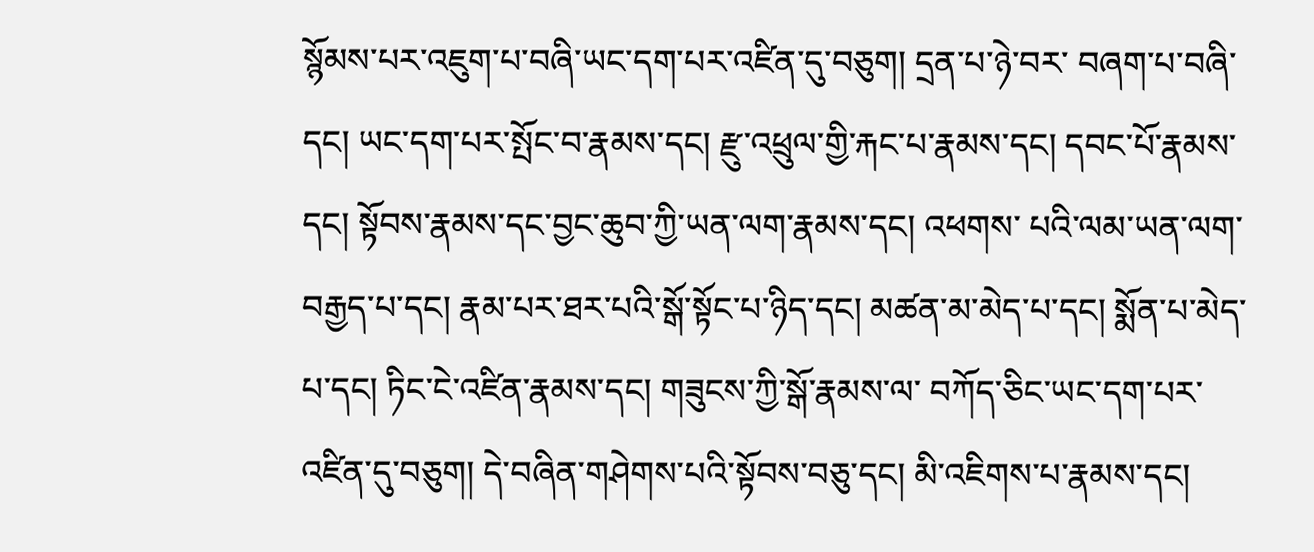སྙོམས་པར་འཇུག་པ་བཞི་ཡང་དག་པར་འཛིན་དུ་བཅུག། དྲན་པ་ཉེ་བར་ བཞག་པ་བཞི་དང། ཡང་དག་པར་སྤོང་བ་རྣམས་དང། རྫུ་འཕྲུལ་གྱི་རྐང་པ་རྣམས་དང། དབང་པོ་རྣམས་དང། སྟོབས་རྣམས་དང་བྱང་ཆུབ་ཀྱི་ཡན་ལག་རྣམས་དང། འཕགས་ པའི་ལམ་ཡན་ལག་བརྒྱད་པ་དང། རྣམ་པར་ཐར་པའི་སྒོ་སྟོང་པ་ཉིད་དང། མཚན་མ་མེད་པ་དང། སྨོན་པ་མེད་པ་དང། ཏིང་ངེ་འཛིན་རྣམས་དང། གཟུངས་ཀྱི་སྒོ་རྣམས་ལ་ བཀོད་ཅིང་ཡང་དག་པར་འཛིན་དུ་བཅུག། དེ་བཞིན་གཤེགས་པའི་སྟོབས་བཅུ་དང། མི་འཇིགས་པ་རྣམས་དང།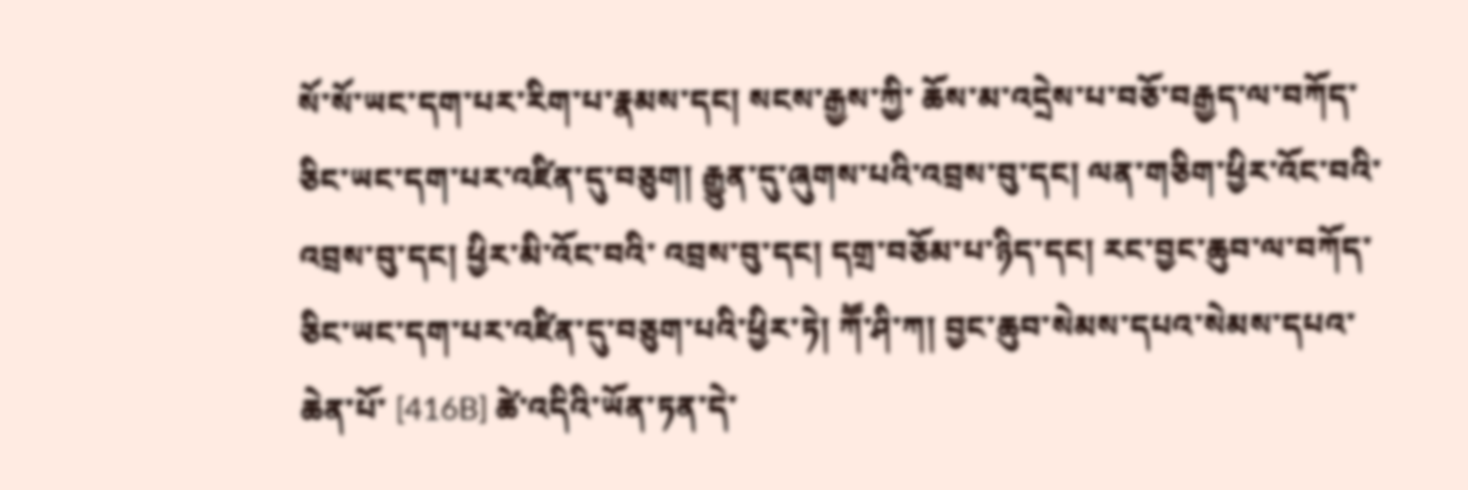སོ་སོ་ཡང་དག་པར་རིག་པ་རྣམས་དང། སངས་རྒྱས་ཀྱི་ ཆོས་མ་འདྲེས་པ་བཅོ་བརྒྱད་ལ་བཀོད་ཅིང་ཡང་དག་པར་འཛིན་དུ་བཅུག། རྒྱུན་དུ་ཞུགས་པའི་འབྲས་བུ་དང། ལན་གཅིག་ཕྱིར་འོང་བའི་འབྲས་བུ་དང། ཕྱིར་མི་འོང་བའི་ འབྲས་བུ་དང། དགྲ་བཅོམ་པ་ཉིད་དང། རང་བྱང་ཆུབ་ལ་བཀོད་ཅིང་ཡང་དག་པར་འཛིན་དུ་བཅུག་པའི་ཕྱིར་ཏེ། ཀཽ་ཤི་ཀ། བྱང་ཆུབ་སེམས་དཔའ་སེམས་དཔའ་ཆེན་པོ་ [416B] ཚེ་འདིའི་ཡོན་ཏན་དེ་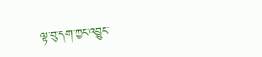ལྟ་བུ་དག་ཀྱང་འབྱུང་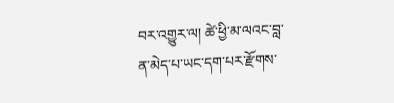བར་འགྱུར་ལ། ཚེ་ཕྱི་མ་ལའང་བླ་ན་མེད་པ་ཡང་དག་པར་རྫོགས་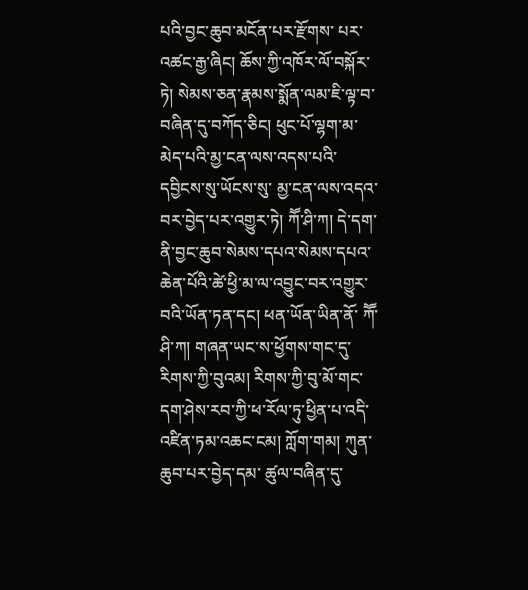པའི་བྱང་ཆུབ་མངོན་པར་རྫོགས་ པར་འཚང་རྒྱ་ཞིང། ཆོས་ཀྱི་འཁོར་ལོ་བསྐོར་ཏེ། སེམས་ཅན་རྣམས་སྨོན་ལམ་ཇི་ལྟ་བ་བཞིན་དུ་བཀོད་ཅིང། ཕུང་པོ་ལྷག་མ་མེད་པའི་མྱ་ངན་ལས་འདས་པའི་དབྱིངས་སུ་ཡོངས་སུ་ མྱ་ངན་ལས་འདའ་བར་བྱེད་པར་འགྱུར་ཏེ། ཀཽ་ཤི་ཀ། དེ་དག་ནི་བྱང་ཆུབ་སེམས་དཔའ་སེམས་དཔའ་ཆེན་པོའི་ཚེ་ཕྱི་མ་ལ་འབྱུང་བར་འགྱུར་བའི་ཡོན་ཏན་དང། ཕན་ཡོན་ཡིན་ནོ་ ཀཽ་ཤི་ཀ། གཞན་ཡང་ས་ཕྱོགས་གང་དུ་རིགས་ཀྱི་བུའམ། རིགས་ཀྱི་བུ་མོ་གང་དག་ཤེས་རབ་ཀྱི་ཕ་རོལ་ཏུ་ཕྱིན་པ་འདི་འཛིན་ཏམ་འཆང་ངམ། ཀློག་གམ། ཀུན་ཆུབ་པར་བྱེད་དམ་ ཚུལ་བཞིན་དུ་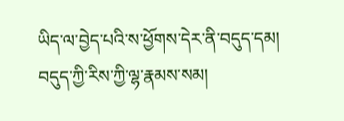ཡིད་ལ་བྱེད་པའི་ས་ཕྱོགས་དེར་ནི་བདུད་དམ། བདུད་ཀྱི་རིས་ཀྱི་ལྷ་རྣམས་སམ།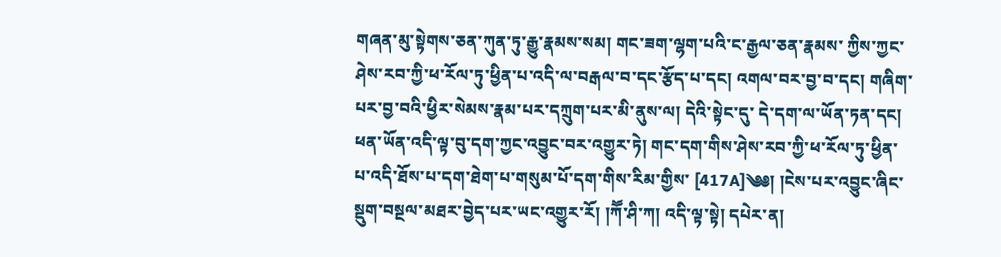གཞན་མུ་སྟེགས་ཅན་ཀུན་ཏུ་རྒྱུ་རྣམས་སམ། གང་ཟག་ལྷག་པའི་ང་རྒྱལ་ཅན་རྣམས་ ཀྱིས་ཀྱང་ཤེས་རབ་ཀྱི་ཕ་རོལ་ཏུ་ཕྱིན་པ་འདི་ལ་བརྒལ་བ་དང་རྩོད་པ་དང། འགལ་བར་བྱ་བ་དང། གཞིག་པར་བྱ་བའི་ཕྱིར་སེམས་རྣམ་པར་དཀྲུག་པར་མི་ནུས་ལ། དེའི་སྟེང་དུ་ དེ་དག་ལ་ཡོན་ཏན་དང། ཕན་ཡོན་འདི་ལྟ་བུ་དག་ཀྱང་འབྱུང་བར་འགྱུར་ཏེ། གང་དག་གིས་ཤེས་རབ་ཀྱི་ཕ་རོལ་ཏུ་ཕྱིན་པ་འདི་ཐོས་པ་དག་ཐེག་པ་གསུམ་པོ་དག་གིས་རིམ་གྱིས་ [417A]༄༅། །ངེས་པར་འབྱུང་ཞིང་སྡུག་བསྔལ་མཐར་བྱེད་པར་ཡང་འགྱུར་རོ། །ཀཽ་ཤི་ཀ། འདི་ལྟ་སྟེ། དཔེར་ན།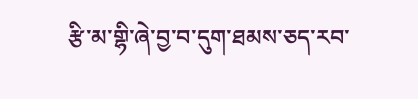རྩི་མ་གྷི་ཞེ་བྱ་བ་དུག་ཐམས་ཅད་རབ་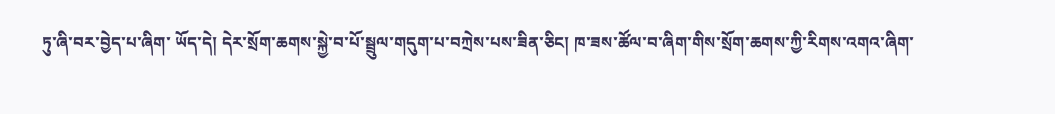ཏུ་ཞི་བར་བྱེད་པ་ཞིག་ ཡོད་དེ། དེར་སྲོག་ཆགས་སྐྱེ་བ་པོ་སྦྲུལ་གདུག་པ་བཀྲེས་པས་ཟིན་ཅིང། ཁ་ཟས་ཚོལ་བ་ཞིག་གིས་སྲོག་ཆགས་ཀྱི་རིགས་འགའ་ཞིག་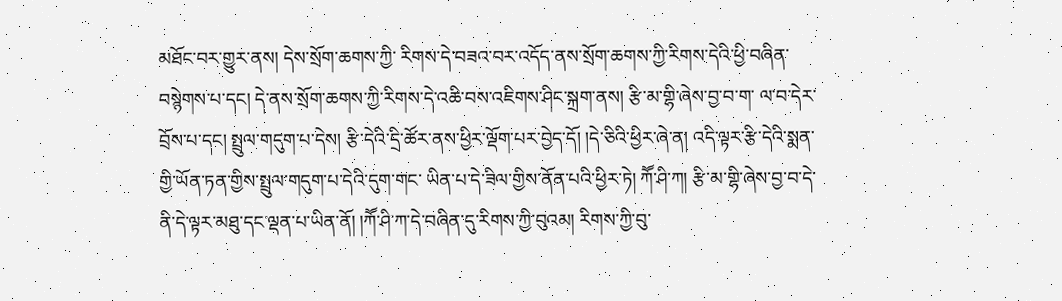མཐོང་བར་གྱུར་ནས། དེས་སྲོག་ཆགས་ཀྱི་ རིགས་དེ་བཟའ་བར་འདོད་ནས་སྲོག་ཆགས་ཀྱི་རིགས་དེའི་ཕྱི་བཞིན་བསྙེགས་པ་དང། དེ་ནས་སྲོག་ཆགས་ཀྱི་རིགས་དེ་འཆི་བས་འཇིགས་ཤིང་སྐྲག་ནས། རྩི་མ་གྷི་ཞེས་བྱ་བ་ག་ ལ་བ་དེར་བྲོས་པ་དང། སྤྲུལ་གདུག་པ་དེས། རྩི་དེའི་དྲི་ཚོར་ནས་ཕྱིར་ལྡོག་པར་བྱེད་དོ། །དེ་ཅིའི་ཕྱིར་ཞེ་ན། འདི་ལྟར་རྩི་དེའི་སྨན་གྱི་ཡོན་ཏན་གྱིས་སྤྲུལ་གདུག་པ་དེའི་དུག་གང་ ཡིན་པ་དེ་ཟིལ་གྱིས་ནོན་པའི་ཕྱིར་ཏེ། ཀཽ་ཤི་ཀ། རྩི་མ་གྷི་ཞེས་བྱ་བ་དེ་ནི་དེ་ལྟར་མཐུ་དང་ལྡན་པ་ཡིན་ནོ། །ཀཽ་ཤི་ཀ་དེ་བཞིན་དུ་རིགས་ཀྱི་བུའམ། རིགས་ཀྱི་བུ་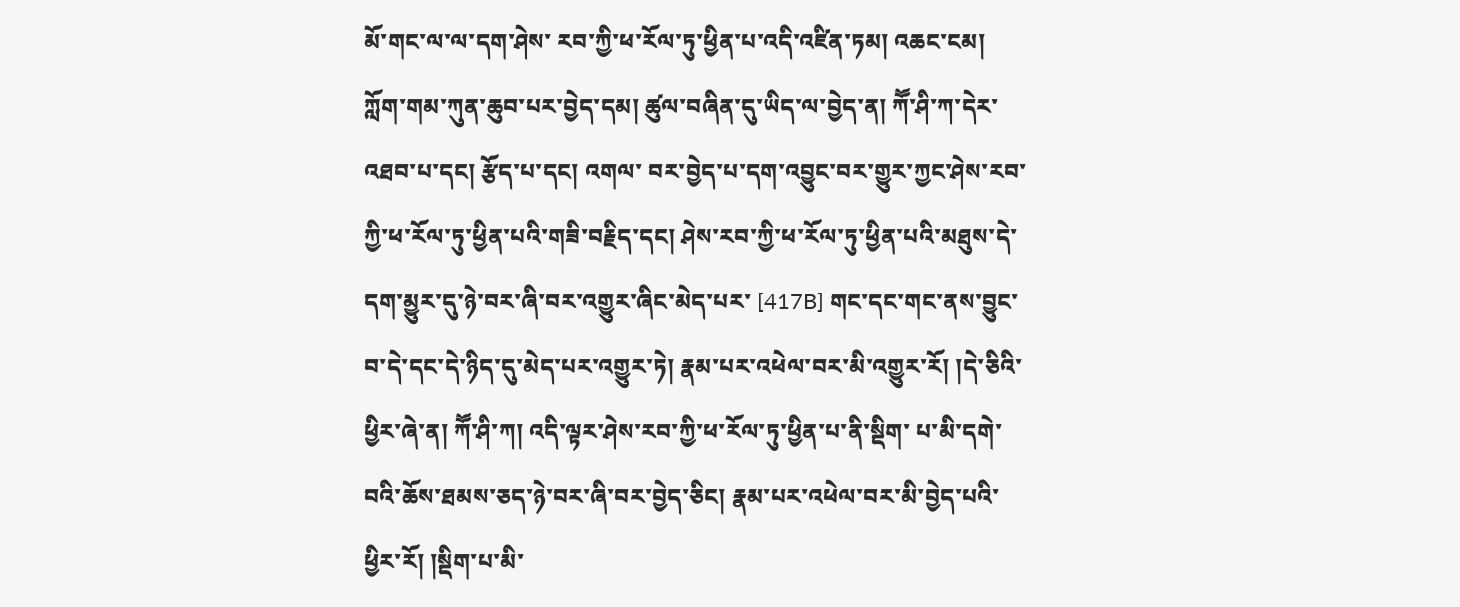མོ་གང་ལ་ལ་དག་ཤེས་ རབ་ཀྱི་ཕ་རོལ་ཏུ་ཕྱིན་པ་འདི་འཛིན་ཏམ། འཆང་ངམ། ཀློག་གམ་ཀུན་ཆུབ་པར་བྱེད་དམ། ཚུལ་བཞིན་དུ་ཡིད་ལ་བྱེད་ན། ཀཽ་ཤི་ཀ་དེར་འཐབ་པ་དང། རྩོད་པ་དང། འགལ་ བར་བྱེད་པ་དག་འབྱུང་བར་གྱུར་ཀྱང་ཤེས་རབ་ཀྱི་ཕ་རོལ་ཏུ་ཕྱིན་པའི་གཟི་བརྗིད་དང། ཤེས་རབ་ཀྱི་ཕ་རོལ་ཏུ་ཕྱིན་པའི་མཐུས་དེ་དག་མྱུར་དུ་ཉེ་བར་ཞི་བར་འགྱུར་ཞིང་མེད་པར་ [417B] གང་དང་གང་ནས་བྱུང་བ་དེ་དང་དེ་ཉིད་དུ་མེད་པར་འགྱུར་ཏེ། རྣམ་པར་འཕེལ་བར་མི་འགྱུར་རོ། །དེ་ཅིའི་ཕྱིར་ཞེ་ན། ཀཽ་ཤི་ཀ། འདི་ལྟར་ཤེས་རབ་ཀྱི་ཕ་རོལ་ཏུ་ཕྱིན་པ་ནི་སྡིག་ པ་མི་དགེ་བའི་ཆོས་ཐམས་ཅད་ཉེ་བར་ཞི་བར་བྱེད་ཅིང། རྣམ་པར་འཕེལ་བར་མི་བྱེད་པའི་ཕྱིར་རོ། །སྡིག་པ་མི་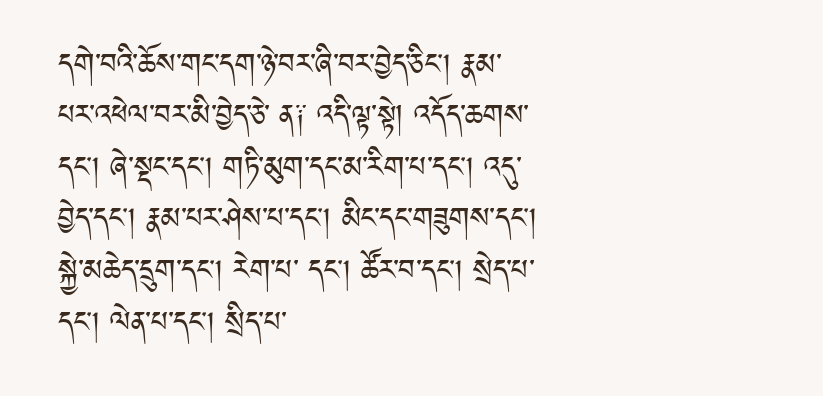དགེ་བའི་ཆོས་གང་དག་ཉེ་བར་ཞི་བར་བྱེད་ཅིང། རྣམ་པར་འཕེལ་བར་མི་བྱེད་ཅེ་ ན༑ འདི་ལྟ་སྟེ། འདོད་ཆགས་དང། ཞེ་སྡང་དང། གཏི་མུག་དང་མ་རིག་པ་དང། འདུ་བྱེད་དང། རྣམ་པར་ཤེས་པ་དང། མིང་དང་གཟུགས་དང། སྐྱེ་མཆེད་དྲུག་དང། རེག་པ་ དང། ཚོར་བ་དང། སྲེད་པ་དང། ལེན་པ་དང། སྲིད་པ་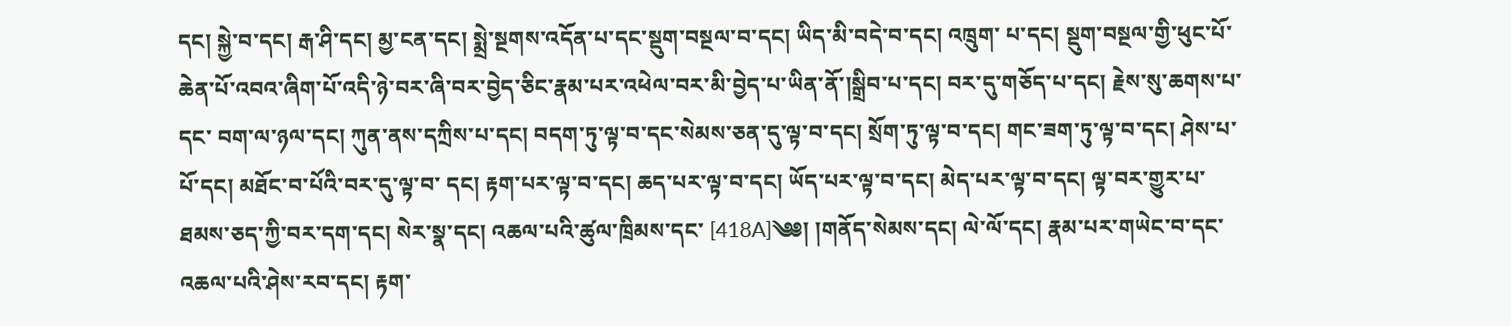དང། སྐྱེ་བ་དང། རྒ་ཤི་དང། མྱ་ངན་དང། སྨྲེ་སྔགས་འདོན་པ་དང་སྡུག་བསྔལ་བ་དང། ཡིད་མི་བདེ་བ་དང། འཁྲུག་ པ་དང། སྡུག་བསྔལ་གྱི་ཕུང་པོ་ཆེན་པོ་འབའ་ཞིག་པོ་འདི་ཉེ་བར་ཞི་བར་བྱེད་ཅིང་རྣམ་པར་འཕེལ་བར་མི་བྱེད་པ་ཡིན་ནོ་།སྒྲིབ་པ་དང། བར་དུ་གཅོད་པ་དང། རྗེས་སུ་ཆགས་པ་དང་ བག་ལ་ཉལ་དང། ཀུན་ནས་དཀྲིས་པ་དང། བདག་ཏུ་ལྟ་བ་དང་སེམས་ཅན་དུ་ལྟ་བ་དང། སྲོག་ཏུ་ལྟ་བ་དང། གང་ཟག་ཏུ་ལྟ་བ་དང། ཤེས་པ་པོ་དང། མཐོང་བ་པོའི་བར་དུ་ལྟ་བ་ དང། རྟག་པར་ལྟ་བ་དང། ཆད་པར་ལྟ་བ་དང། ཡོད་པར་ལྟ་བ་དང། མེད་པར་ལྟ་བ་དང། ལྟ་བར་གྱུར་པ་ཐམས་ཅད་ཀྱི་བར་དག་དང། སེར་སྣ་དང། འཆལ་པའི་ཚུལ་ཁྲིམས་དང་ [418A]༄༅། །གནོད་སེམས་དང། ལེ་ལོ་དང། རྣམ་པར་གཡེང་བ་དང་འཆལ་པའི་ཤེས་རབ་དང། རྟག་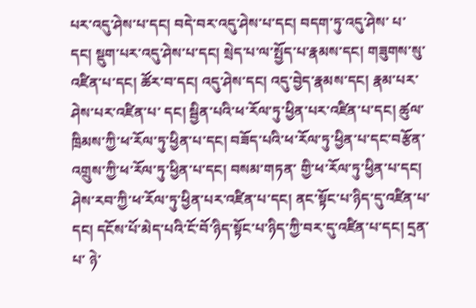པར་འདུ་ཤེས་པ་དང། བདེ་བར་འདུ་ཤེས་པ་དང། བདག་ཏུ་འདུ་ཤེས་ པ་དང། སྡུག་པར་འདུ་ཤེས་པ་དང། སྲེད་པ་ལ་སྤྱོད་པ་རྣམས་དང། གཟུགས་སུ་འཛིན་པ་དང། ཚོར་བ་དང། འདུ་ཤེས་དང། འདུ་བྱེད་རྣམས་དང། རྣམ་པར་ཤེས་པར་འཛིན་པ་ དང། སྦྱིན་པའི་ཕ་རོལ་ཏུ་ཕྱིན་པར་འཛིན་པ་དང། ཚུལ་ཁྲིམས་ཀྱི་ཕ་རོལ་ཏུ་ཕྱིན་པ་དང། བཟོད་པའི་ཕ་རོལ་ཏུ་ཕྱིན་པ་དང་བརྩོན་འགྲུས་ཀྱི་ཕ་རོལ་ཏུ་ཕྱིན་པ་དང། བསམ་གཏན་ གྱི་ཕ་རོལ་ཏུ་ཕྱིན་པ་དང། ཤེས་རབ་ཀྱི་ཕ་རོལ་ཏུ་ཕྱིན་པར་འཛིན་པ་དང། ནང་སྟོང་པ་ཉིད་དུ་འཛིན་པ་དང། དངོས་པོ་མེད་པའི་ངོ་བོ་ཉིད་སྟོང་པ་ཉིད་ཀྱི་བར་དུ་འཛིན་པ་དང། དྲན་པ་ ཉེ་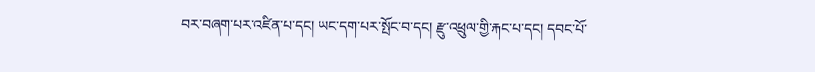བར་བཞག་པར་འཛིན་པ་དང། ཡང་དག་པར་སྤོང་བ་དང། རྫུ་འཕྲུལ་གྱི་རྐང་པ་དང། དབང་པོ་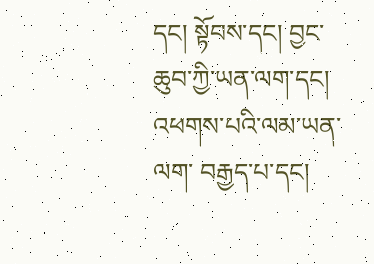དང། སྟོབས་དང། བྱང་ཆུབ་ཀྱི་ཡན་ལག་དང། འཕགས་པའི་ལམ་ཡན་ལག་ བརྒྱད་པ་དང།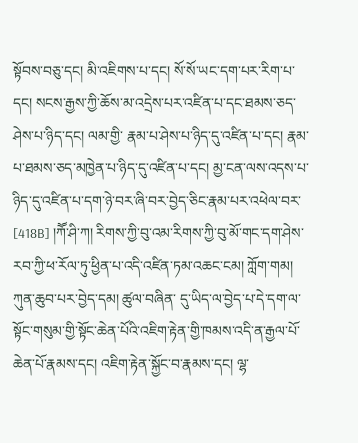སྟོབས་བཅུ་དང། མི་འཇིགས་པ་དང། སོ་སོ་ཡང་དག་པར་རིག་པ་དང། སངས་རྒྱས་ཀྱི་ཆོས་མ་འདྲེས་པར་འཛིན་པ་དང་ཐམས་ཅད་ཤེས་པ་ཉིད་དང། ལམ་གྱི་ རྣམ་པ་ཤེས་པ་ཉིད་དུ་འཛིན་པ་དང། རྣམ་པ་ཐམས་ཅད་མཁྱེན་པ་ཉིད་དུ་འཛིན་པ་དང། མྱ་ངན་ལས་འདས་པ་ཉིད་དུ་འཛིན་པ་དག་ཉེ་བར་ཞི་བར་བྱེད་ཅིང་རྣམ་པར་འཕེལ་བར་ [418B] །ཀཽ་ཤི་ཀ། རིགས་ཀྱི་བུ་འམ་རིགས་ཀྱི་བུ་མོ་གང་དག་ཤེས་རབ་ཀྱི་ཕ་རོལ་ཏུ་ཕྱིན་པ་འདི་འཛིན་ཏམ་འཆང་ངམ། ཀློག་གམ། ཀུན་ཆུབ་པར་བྱེད་དམ། ཚུལ་བཞིན་ དུ་ཡིད་ལ་བྱེད་པ་དེ་དག་ལ་སྟོང་གསུམ་གྱི་སྟོང་ཆེན་པོའི་འཇིག་རྟེན་གྱི་ཁམས་འདི་ན་རྒྱལ་པོ་ཆེན་པོ་རྣམས་དང། འཇིག་རྟེན་སྐྱོང་བ་རྣམས་དང། ལྷ་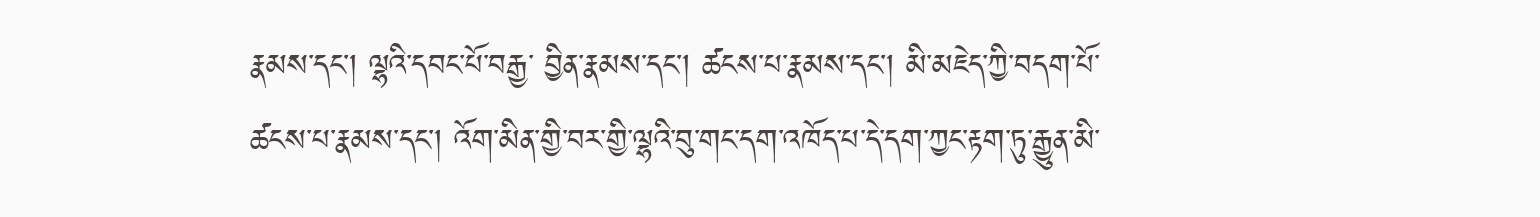རྣམས་དང། ལྷའི་དབང་པོ་བརྒྱ་ བྱིན་རྣམས་དང། ཚངས་པ་རྣམས་དང། མི་མཇེད་ཀྱི་བདག་པོ་ཚངས་པ་རྣམས་དང། འོག་མིན་གྱི་བར་གྱི་ལྷའི་བུ་གང་དག་འཁོད་པ་དེ་དག་ཀྱང་རྟག་ཏུ་རྒྱུན་མི་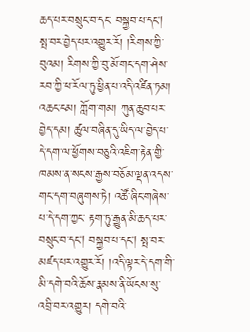ཆད་པར་བསྲུང་བ་དང་ བསྐྱབ་པ་དང། སྤ་བར་བྱེད་པར་འགྱུར་རོ། །རིགས་ཀྱི་བུའམ། རིགས་ཀྱི་བུ་མོ་གང་དག་ཤེས་རབ་ཀྱི་ཕ་རོལ་ཏུ་ཕྱིན་པ་འདི་འཛིན་ཏམ། འཆང་ངམ། ཀློག་གམ། ཀུན་ཆུབ་པར་ བྱེད་དམ། ཚུལ་བཞིན་དུ་ཡིད་ལ་བྱེད་པ་དེ་དག་ལ་ཕྱོགས་བཅུའི་འཇིག་རྟེན་གྱི་ཁམས་ན་སངས་རྒྱས་བཅོམ་ལྡན་འདས་གང་དག་བཞུགས་ཏེ། འཚོ་ཞིང་གཞེས་པ་དེ་དག་ཀྱང་ རྟག་ཏུ་རྒྱུན་མི་ཆད་པར་བསྲུང་བ་དང། བསྐྱབ་པ་དང། སྤ་བར་མཛད་པར་འགྱུར་རོ། །འདི་ལྟར་དེ་དག་གི་མི་དགེ་བའི་ཆོས་རྣམས་ནི་ཡོངས་སུ་འབྲི་བར་འགྱུར། དགེ་བའི་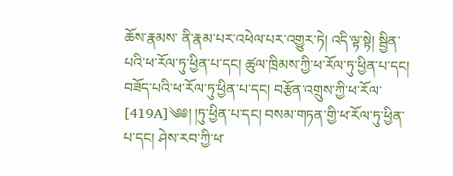ཆོས་རྣམས་ ནི་རྣམ་པར་འཕེལ་པར་འགྱུར་ཏེ། འདི་ལྟ་སྟེ། སྦྱིན་པའི་ཕ་རོལ་ཏུ་ཕྱིན་པ་དང། ཚུལ་ཁྲིམས་ཀྱི་ཕ་རོལ་ཏུ་ཕྱིན་པ་དང། བཟོད་པའི་ཕ་རོལ་ཏུ་ཕྱིན་པ་དང། བརྩོན་འགྲུས་ཀྱི་ཕ་རོལ་ [419A]༄༅། །ཏུ་ཕྱིན་པ་དང། བསམ་གཏན་གྱི་ཕ་རོལ་ཏུ་ཕྱིན་པ་དང། ཤེས་རབ་ཀྱི་ཕ་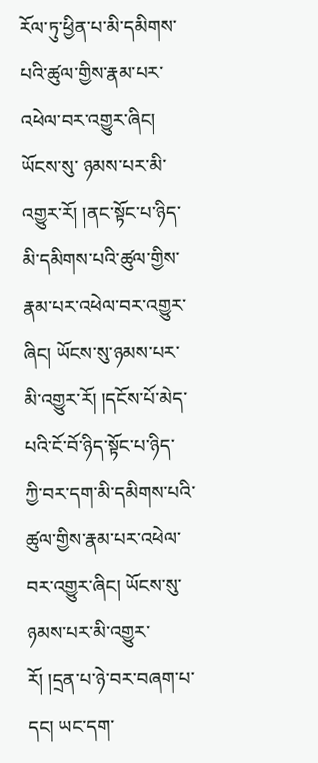རོལ་ཏུ་ཕྱིན་པ་མི་དམིགས་པའི་ཚུལ་གྱིས་རྣམ་པར་འཕེལ་བར་འགྱུར་ཞིང། ཡོངས་སུ་ ཉམས་པར་མི་འགྱུར་རོ། །ནང་སྟོང་པ་ཉིད་མི་དམིགས་པའི་ཚུལ་གྱིས་རྣམ་པར་འཕེལ་བར་འགྱུར་ཞིང། ཡོངས་སུ་ཉམས་པར་མི་འགྱུར་རོ། །དངོས་པོ་མེད་པའི་ངོ་བོ་ཉིད་སྟོང་པ་ཉིད་ ཀྱི་བར་དག་མི་དམིགས་པའི་ཚུལ་གྱིས་རྣམ་པར་འཕེལ་བར་འགྱུར་ཞིང། ཡོངས་སུ་ཉམས་པར་མི་འགྱུར་རོ། །དྲན་པ་ཉེ་བར་བཞག་པ་དང། ཡང་དག་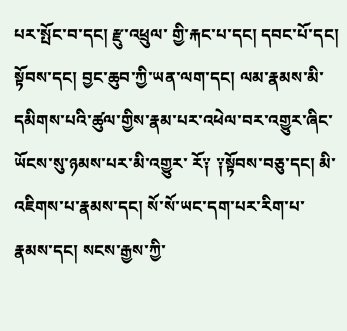པར་སྤོང་བ་དང། རྫུ་འཕྲུལ་ གྱི་རྐང་པ་དང། དབང་པོ་དང། སྟོབས་དང། བྱང་ཆུབ་ཀྱི་ཡན་ལག་དང། ལམ་རྣམས་མི་དམིགས་པའི་ཚུལ་གྱིས་རྣམ་པར་འཕེལ་བར་འགྱུར་ཞིང་ཡོངས་སུ་ཉམས་པར་མི་འགྱུར་ རོ༑ ༑སྟོབས་བཅུ་དང། མི་འཇིགས་པ་རྣམས་དང། སོ་སོ་ཡང་དག་པར་རིག་པ་རྣམས་དང། སངས་རྒྱས་ཀྱི་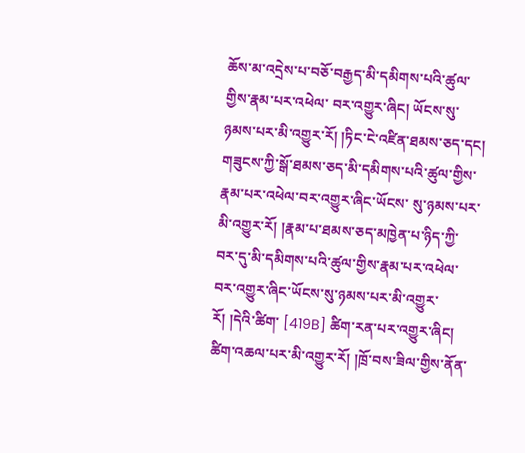ཆོས་མ་འདྲེས་པ་བཅོ་བརྒྱད་མི་དམིགས་པའི་ཚུལ་གྱིས་རྣམ་པར་འཕེལ་ བར་འགྱུར་ཞིང། ཡོངས་སུ་ཉམས་པར་མི་འགྱུར་རོ། །ཏིང་ངེ་འཛིན་ཐམས་ཅད་དང། གཟུངས་ཀྱི་སྒོ་ཐམས་ཅད་མི་དམིགས་པའི་ཚུལ་གྱིས་རྣམ་པར་འཕེལ་བར་འགྱུར་ཞིང་ཡོངས་ སུ་ཉམས་པར་མི་འགྱུར་རོ། །རྣམ་པ་ཐམས་ཅད་མཁྱེན་པ་ཉིད་ཀྱི་བར་དུ་མི་དམིགས་པའི་ཚུལ་གྱིས་རྣམ་པར་འཕེལ་བར་འགྱུར་ཞིང་ཡོངས་སུ་ཉམས་པར་མི་འགྱུར་རོ། །དེའི་ཚིག་ [419B] ཚིག་རན་པར་འགྱུར་ཞིང། ཚིག་འཆལ་པར་མི་འགྱུར་རོ། །ཁྲོ་བས་ཟིལ་གྱིས་ནོན་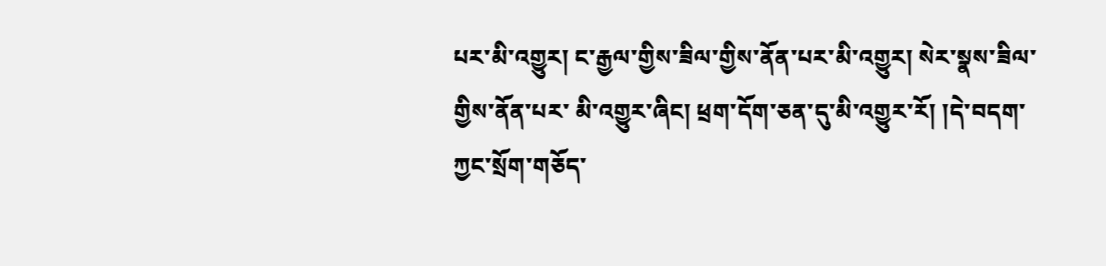པར་མི་འགྱུར། ང་རྒྱལ་གྱིས་ཟིལ་གྱིས་ནོན་པར་མི་འགྱུར། སེར་སྣས་ཟིལ་གྱིས་ནོན་པར་ མི་འགྱུར་ཞིང། ཕྲག་དོག་ཅན་དུ་མི་འགྱུར་རོ། །དེ་བདག་ཀྱང་སྲོག་གཅོད་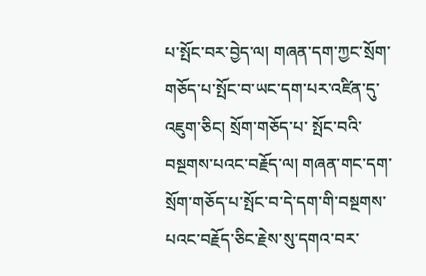པ་སྤོང་བར་བྱེད་ལ། གཞན་དག་ཀྱང་སྲོག་གཅོད་པ་སྤོང་བ་ཡང་དག་པར་འཛིན་དུ་འཇུག་ཅིང། སྲོག་གཅོད་པ་ སྤོང་བའི་བསྔགས་པའང་བརྗོད་ལ། གཞན་གང་དག་སྲོག་གཅོད་པ་སྤོང་བ་དེ་དག་གི་བསྔགས་པའང་བརྗོད་ཅིང་རྗེས་སུ་དགའ་བར་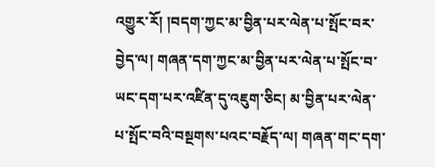འགྱུར་རོ། །བདག་ཀྱང་མ་བྱིན་པར་ལེན་པ་སྤོང་བར་ བྱེད་ལ། གཞན་དག་ཀྱང་མ་བྱིན་པར་ལེན་པ་སྤོང་བ་ཡང་དག་པར་འཛིན་དུ་འཇུག་ཅིང། མ་བྱིན་པར་ལེན་པ་སྤོང་བའི་བསྔགས་པའང་བརྗོད་ལ། གཞན་གང་དག་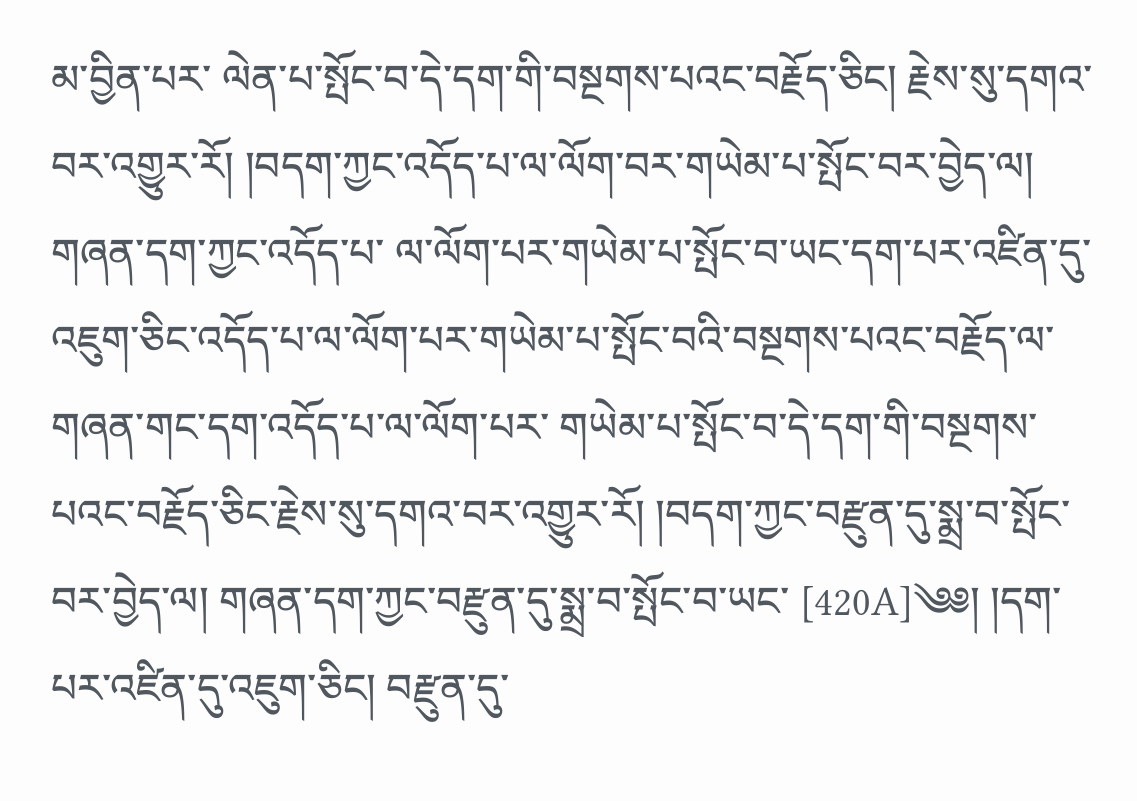མ་བྱིན་པར་ ལེན་པ་སྤོང་བ་དེ་དག་གི་བསྔགས་པའང་བརྗོད་ཅིང། རྗེས་སུ་དགའ་བར་འགྱུར་རོ། །བདག་ཀྱང་འདོད་པ་ལ་ལོག་བར་གཡེམ་པ་སྤོང་བར་བྱེད་ལ། གཞན་དག་ཀྱང་འདོད་པ་ ལ་ལོག་པར་གཡེམ་པ་སྤོང་བ་ཡང་དག་པར་འཛིན་དུ་འཇུག་ཅིང་འདོད་པ་ལ་ལོག་པར་གཡེམ་པ་སྤོང་བའི་བསྔགས་པའང་བརྗོད་ལ་གཞན་གང་དག་འདོད་པ་ལ་ལོག་པར་ གཡེམ་པ་སྤོང་བ་དེ་དག་གི་བསྔགས་པའང་བརྗོད་ཅིང་རྗེས་སུ་དགའ་བར་འགྱུར་རོ། །བདག་ཀྱང་བརྫུན་དུ་སྨྲ་བ་སྤོང་བར་བྱེད་ལ། གཞན་དག་ཀྱང་བརྫུན་དུ་སྨྲ་བ་སྤོང་བ་ཡང་ [420A]༄༅། །དག་པར་འཛིན་དུ་འཇུག་ཅིང། བརྫུན་དུ་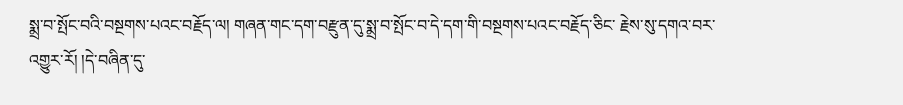སྨྲ་བ་སྤོང་བའི་བསྔགས་པའང་བརྗོད་ལ། གཞན་གང་དག་བརྫུན་དུ་སྨྲ་བ་སྤོང་བ་དེ་དག་གི་བསྔགས་པའང་བརྗོད་ཅིང་ རྗེས་སུ་དགའ་བར་འགྱུར་རོ། །དེ་བཞིན་དུ་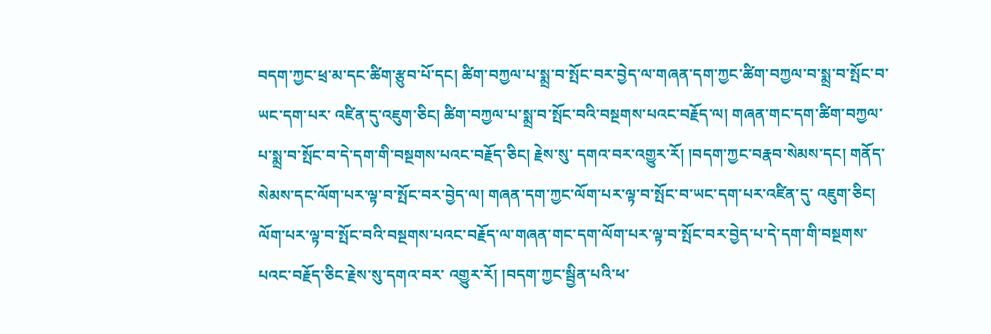བདག་ཀྱང་ཕྲ་མ་དང་ཚིག་རྩུབ་པོ་དང། ཚིག་བཀྱལ་པ་སྨྲ་བ་སྤོང་བར་བྱེད་ལ་གཞན་དག་ཀྱང་ཚིག་བཀྱལ་བ་སྨྲ་བ་སྤོང་བ་ཡང་དག་པར་ འཛིན་དུ་འཇུག་ཅིང། ཚིག་བཀྱལ་པ་སྨྲ་བ་སྤོང་བའི་བསྔགས་པའང་བརྗོད་ལ། གཞན་གང་དག་ཚིག་བཀྱལ་པ་སྨྲ་བ་སྤོང་བ་དེ་དག་གི་བསྔགས་པའང་བརྗོད་ཅིང། རྗེས་སུ་ དགའ་བར་འགྱུར་རོ། །བདག་ཀྱང་བརྣབ་སེམས་དང། གནོད་སེམས་དང་ལོག་པར་ལྟ་བ་སྤོང་བར་བྱེད་ལ། གཞན་དག་ཀྱང་ལོག་པར་ལྟ་བ་སྤོང་བ་ཡང་དག་པར་འཛིན་དུ་ འཇུག་ཅིང། ལོག་པར་ལྟ་བ་སྤོང་བའི་བསྔགས་པའང་བརྗོད་ལ་གཞན་གང་དག་ལོག་པར་ལྟ་བ་སྤོང་བར་བྱེད་པ་དེ་དག་གི་བསྔགས་པའང་བརྗོད་ཅིང་རྗེས་སུ་དགའ་བར་ འགྱུར་རོ། །བདག་ཀྱང་སྦྱིན་པའི་ཕ་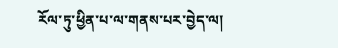རོལ་ཏུ་ཕྱིན་པ་ལ་གནས་པར་བྱེད་ལ།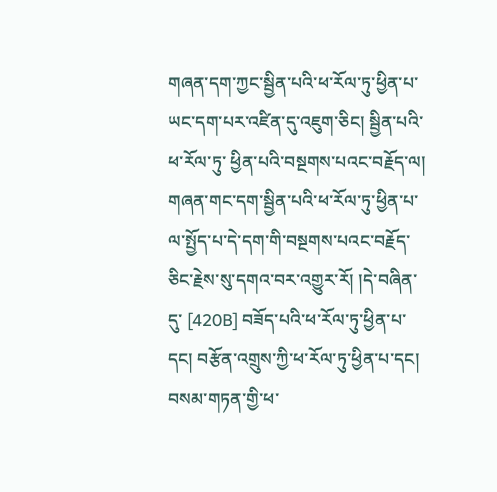གཞན་དག་ཀྱང་སྦྱིན་པའི་ཕ་རོལ་ཏུ་ཕྱིན་པ་ཡང་དག་པར་འཛིན་དུ་འཇུག་ཅིང། སྦྱིན་པའི་ཕ་རོལ་ཏུ་ ཕྱིན་པའི་བསྔགས་པའང་བརྗོད་ལ། གཞན་གང་དག་སྦྱིན་པའི་ཕ་རོལ་ཏུ་ཕྱིན་པ་ལ་སྤྱོད་པ་དེ་དག་གི་བསྔགས་པའང་བརྗོད་ཅིང་རྗེས་སུ་དགའ་བར་འགྱུར་རོ། །དེ་བཞིན་དུ་ [420B] བཟོད་པའི་ཕ་རོལ་ཏུ་ཕྱིན་པ་དང། བརྩོན་འགྲུས་ཀྱི་ཕ་རོལ་ཏུ་ཕྱིན་པ་དང། བསམ་གཏན་གྱི་ཕ་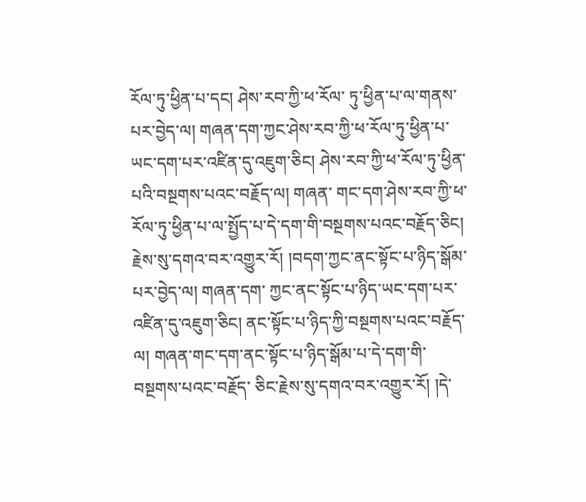རོལ་ཏུ་ཕྱིན་པ་དང། ཤེས་རབ་ཀྱི་ཕ་རོལ་ ཏུ་ཕྱིན་པ་ལ་གནས་པར་བྱེད་ལ། གཞན་དག་ཀྱང་ཤེས་རབ་ཀྱི་ཕ་རོལ་ཏུ་ཕྱིན་པ་ཡང་དག་པར་འཛིན་དུ་འཇུག་ཅིང། ཤེས་རབ་ཀྱི་ཕ་རོལ་ཏུ་ཕྱིན་པའི་བསྔགས་པའང་བརྗོད་ལ། གཞན་ གང་དག་ཤེས་རབ་ཀྱི་ཕ་རོལ་ཏུ་ཕྱིན་པ་ལ་སྤྱོད་པ་དེ་དག་གི་བསྔགས་པའང་བརྗོད་ཅིང། རྗེས་སུ་དགའ་བར་འགྱུར་རོ། །བདག་ཀྱང་ནང་སྟོང་པ་ཉིད་སྒོམ་པར་བྱེད་ལ། གཞན་དག་ ཀྱང་ནང་སྟོང་པ་ཉིད་ཡང་དག་པར་འཛིན་དུ་འཇུག་ཅིང། ནང་སྟོང་པ་ཉིད་ཀྱི་བསྔགས་པའང་བརྗོད་ལ། གཞན་གང་དག་ནང་སྟོང་པ་ཉིད་སྒོམ་པ་དེ་དག་གི་བསྔགས་པའང་བརྗོད་ ཅིང་རྗེས་སུ་དགའ་བར་འགྱུར་རོ། །དེ་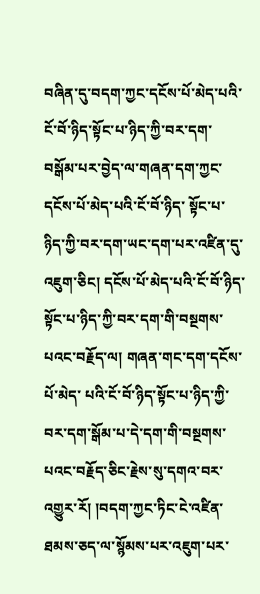བཞིན་དུ་བདག་ཀྱང་དངོས་པོ་མེད་པའི་ངོ་བོ་ཉིད་སྟོང་པ་ཉིད་ཀྱི་བར་དག་བསྒོམ་པར་བྱེད་ལ་གཞན་དག་ཀྱང་དངོས་པོ་མེད་པའི་ངོ་བོ་ཉིད་ སྟོང་པ་ཉིད་ཀྱི་བར་དག་ཡང་དག་པར་འཛིན་དུ་འཇུག་ཅིང། དངོས་པོ་མེད་པའི་ངོ་བོ་ཉིད་སྟོང་པ་ཉིད་ཀྱི་བར་དག་གི་བསྔགས་པའང་བརྗོད་ལ། གཞན་གང་དག་དངོས་པོ་མེད་ པའི་ངོ་བོ་ཉིད་སྟོང་པ་ཉིད་ཀྱི་བར་དག་སྒོམ་པ་དེ་དག་གི་བསྔགས་པའང་བརྗོད་ཅིང་རྗེས་སུ་དགའ་བར་འགྱུར་རོ། །བདག་ཀྱང་ཏིང་ངེ་འཛིན་ཐམས་ཅད་ལ་སྙོམས་པར་འཇུག་པར་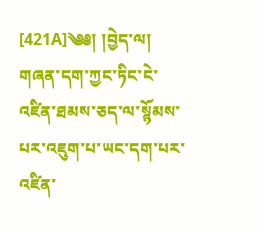[421A]༄༅། །བྱེད་ལ། གཞན་དག་ཀྱང་ཏིང་ངེ་འཛིན་ཐམས་ཅད་ལ་སྙོམས་པར་འཇུག་པ་ཡང་དག་པར་འཛིན་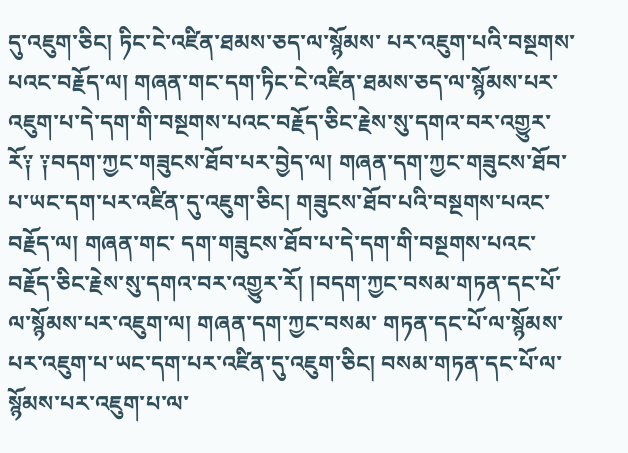དུ་འཇུག་ཅིང། ཏིང་ངེ་འཛིན་ཐམས་ཅད་ལ་སྙོམས་ པར་འཇུག་པའི་བསྔགས་པའང་བརྗོད་ལ། གཞན་གང་དག་ཏིང་ངེ་འཛིན་ཐམས་ཅད་ལ་སྙོམས་པར་འཇུག་པ་དེ་དག་གི་བསྔགས་པའང་བརྗོད་ཅིང་རྗེས་སུ་དགའ་བར་འགྱུར་ རོ༑ ༑བདག་ཀྱང་གཟུངས་ཐོབ་པར་བྱེད་ལ། གཞན་དག་ཀྱང་གཟུངས་ཐོབ་པ་ཡང་དག་པར་འཛིན་དུ་འཇུག་ཅིང། གཟུངས་ཐོབ་པའི་བསྔགས་པའང་བརྗོད་ལ། གཞན་གང་ དག་གཟུངས་ཐོབ་པ་དེ་དག་གི་བསྔགས་པའང་བརྗོད་ཅིང་རྗེས་སུ་དགའ་བར་འགྱུར་རོ། །བདག་ཀྱང་བསམ་གཏན་དང་པོ་ལ་སྙོམས་པར་འཇུག་ལ། གཞན་དག་ཀྱང་བསམ་ གཏན་དང་པོ་ལ་སྙོམས་པར་འཇུག་པ་ཡང་དག་པར་འཛིན་དུ་འཇུག་ཅིང། བསམ་གཏན་དང་པོ་ལ་སྙོམས་པར་འཇུག་པ་ལ་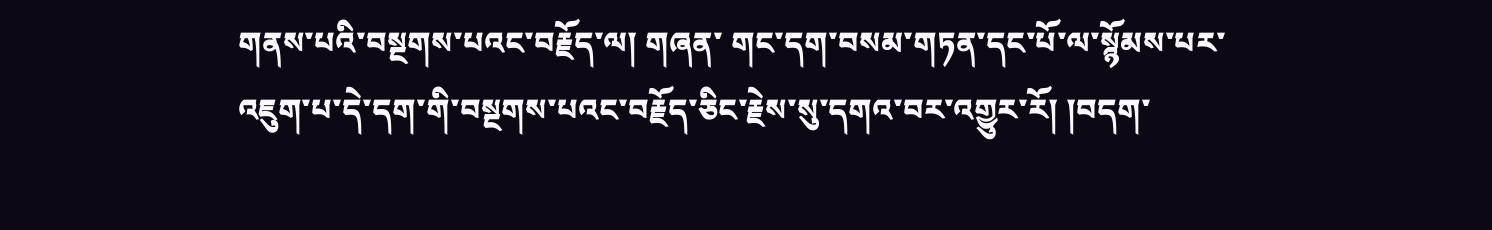གནས་པའི་བསྔགས་པའང་བརྗོད་ལ། གཞན་ གང་དག་བསམ་གཏན་དང་པོ་ལ་སྙོམས་པར་འཇུག་པ་དེ་དག་གི་བསྔགས་པའང་བརྗོད་ཅིང་རྗེས་སུ་དགའ་བར་འགྱུར་རོ། །བདག་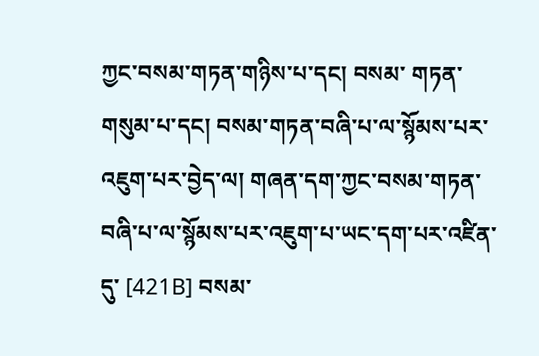ཀྱང་བསམ་གཏན་གཉིས་པ་དང། བསམ་ གཏན་གསུམ་པ་དང། བསམ་གཏན་བཞི་པ་ལ་སྙོམས་པར་འཇུག་པར་བྱེད་ལ། གཞན་དག་ཀྱང་བསམ་གཏན་བཞི་པ་ལ་སྙོམས་པར་འཇུག་པ་ཡང་དག་པར་འཛིན་དུ་ [421B] བསམ་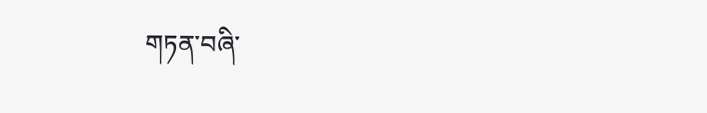གཏན་བཞི་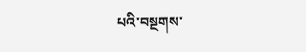པའི་བསྔགས་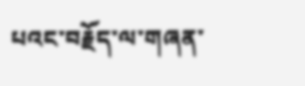པའང་བརྗོད་ལ་གཞན་